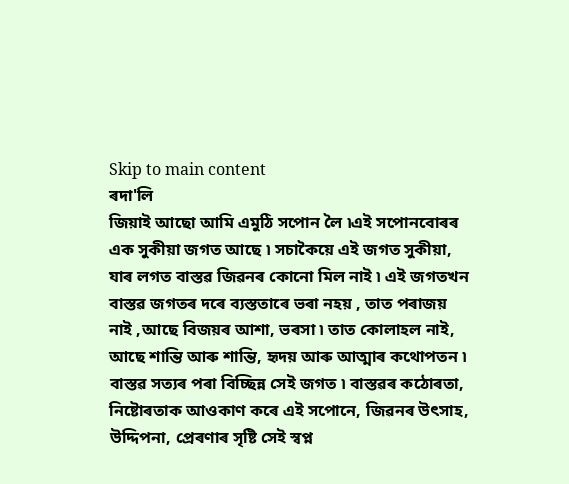Skip to main content
ৰদা'লি
জিয়াই আছো আমি এমুঠি সপোন লৈ ৷এই সপোনবোৰৰ এক সুকীয়া জগত আছে ৷ সচাকৈয়ে এই জগত সুকীয়া, যাৰ লগত বাস্তৱ জিৱনৰ কোনো মিল নাই ৷ এই জগতখন বাস্তৱ জগতৰ দৰে ব্যস্ততাৰে ভৰা নহয় , তাত পৰাজয় নাই ,আছে বিজয়ৰ আশা, ভৰসা ৷ তাত কোলাহল নাই, আছে শান্তি আৰু শান্তি, হৃদয় আৰু আত্মাৰ কথোপতন ৷ বাস্তৱ সত্যৰ পৰা বিচ্ছিন্ন সেই জগত ৷ বাস্তৱৰ কঠোৰতা, নিষ্টোৰতাক আওকাণ কৰে এই সপোনে, জিৱনৰ উৎসাহ, উদ্দিপনা, প্ৰেৰণাৰ সৃষ্টি সেই স্বপ্ন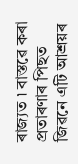ৰাজ্যত ৷ বাস্তৱে কৰা প্ৰতাৰণাৰ পিছত জিৱনে এটি আশ্ৰয়ৰ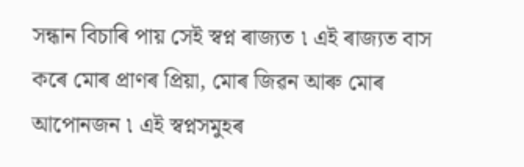সন্ধান বিচাৰি পায় সেই স্বপ্ন ৰাজ্যত ৷ এই ৰাজ্যত বাস কৰে মোৰ প্ৰাণৰ প্ৰিয়া, মোৰ জিৱন আৰু মোৰ আপোনজন ৷ এই স্বপ্নসমুহৰ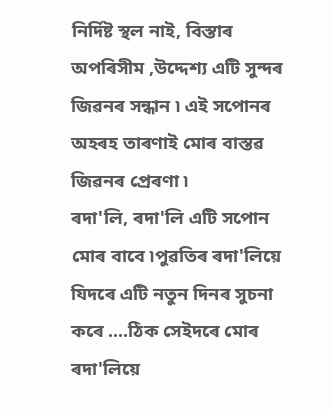নিৰ্দিষ্ট স্থল নাই, বিস্তাৰ অপৰিসীম ,উদ্দেশ্য এটি সুন্দৰ জিৱনৰ সন্ধান ৷ এই সপোনৰ অহৰহ তাৰণাই মোৰ বাস্তৱ জিৱনৰ প্ৰেৰণা ৷
ৰদা'লি, ৰদা'লি এটি সপোন মোৰ বাবে ৷পুৱতিৰ ৰদা'লিয়ে যিদৰে এটি নতুন দিনৰ সুচনা কৰে ....ঠিক সেইদৰে মোৰ ৰদা'লিয়ে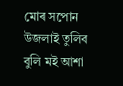মোৰ সপোন উজলাই তুলিব বুলি মই আশা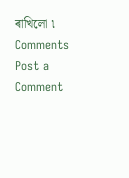ৰাখিলো ৷
Comments
Post a Comment